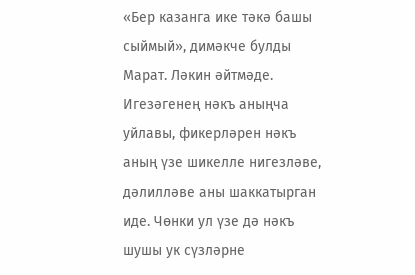«Бер казанга ике тәкә башы сыймый», димәкче булды Марат. Ләкин әйтмәде. Игезәгенең нәкъ аныңча уйлавы, фикерләрен нәкъ аның үзе шикелле нигезләве, дәлилләве аны шаккатырган иде. Чөнки ул үзе дә нәкъ шушы ук сүзләрне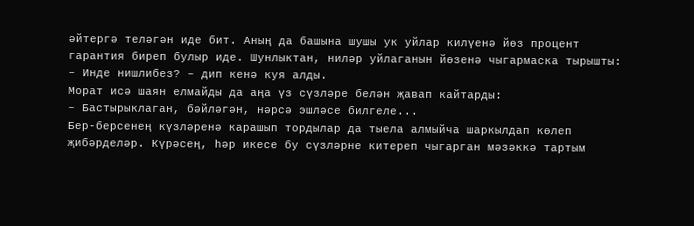әйтергә теләгән иде бит. Аның да башына шушы ук уйлар килүенә йөз процент гарантия биреп булыр иде. Шунлыктан, ниләр уйлаганын йөзенә чыгармаска тырышты:
– Инде нишлибез? – дип кенә куя алды.
Морат исә шаян елмайды да аңа үз сүзләре белән җавап кайтарды:
– Бастырыклаган, бәйләгән, нәрсә эшләсе билгеле...
Бер-берсенең күзләренә карашып тордылар да тыела алмыйча шаркылдап көлеп җибәрделәр. Күрәсең, һәр икесе бу сүзләрне китереп чыгарган мәзәккә тартым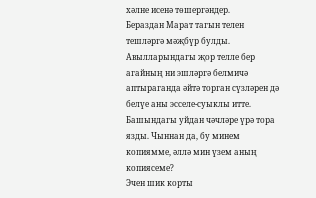хәлне исенә төшергәндер.
Бераздан Марат тагын телен тешләргә мәҗбүр булды. Авылларындагы җор телле бер агайның ни эшләргә белмичә аптыраганда әйтә торган сүзләрен дә белүе аны эсселе-суыклы итте. Башындагы уйдан чәчләре үрә тора язды. Чыннан да, бу минем копиямме, әллә мин үзем аның копиясеме?
Эчен шик корты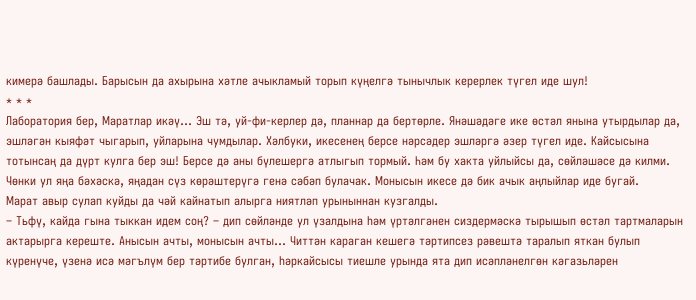кимерә башлады. Барысын да ахырына хәтле ачыкламый торып күңелгә тынычлык керерлек түгел иде шул!
* * *
Лаборатория бер, Маратлар икәү... Эш тә, уй-фи-керлер дә, планнар да бертөрле. Янәшәдәге ике өстәл янына утырдылар да, эшләгән кыяфәт чыгарып, уйларына чумдылар. Хәлбуки, икесенең берсе нәрсәдер эшләргә әзер түгел иде. Кайсысына тотынсаң да дүрт кулга бер эш! Берсе дә аны бүлешергә атлыгып тормый. Һәм бу хакта уйлыйсы да, сөйләшәсе дә килми. Чөнки ул яңа бәхәскә, яңадан сүз көрәштерүгә генә сәбәп булачак. Монысын икесе дә бик ачык аңлыйлар иде бугай.
Марат авыр сулап куйды да чәй кайнатып алырга ниятләп урыныннан кузгалды.
– Тьфү, кайда гына тыккан идем соң? – дип сөйләнде ул үзалдына һәм үртәлгәнен сиздермәскә тырышып өстәл тартмаларын актарырга кереште. Анысын ачты, монысын ачты... Читтән караган кешегә тәртипсез рәвештә таралып яткан булып күренүче, үзенә исә мәгълүм бер тәртибе булган, һәркайсысы тиешле урында ята дип исәпләнелгөн кәгазьләрен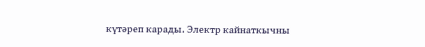күтәреп карады. Электр кайнаткычны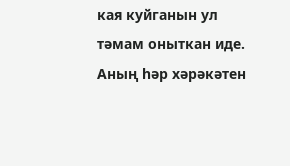кая куйганын ул тәмам оныткан иде.
Аның һәр хәрәкәтен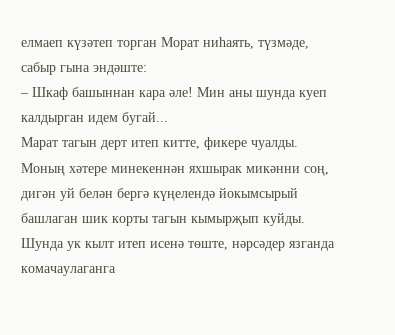елмаеп күзәтеп торган Морат ниһаять, түзмәде, сабыр гына эндәште:
– Шкаф башыннан кара әле! Мин аны шунда куеп калдырган идем бугай...
Марат тагын дерт итеп китте, фикере чуалды. Моның хәтере минекеннән яхшырак микәнни соң, дигән уй белән бергә күңелендә йокымсырый башлаган шик корты тагын кымырҗып куйды. Шунда ук кылт итеп исенә төште, нәрсәдер язганда комачаулаганга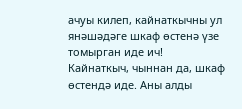ачуы килеп, кайнаткычны ул янәшәдәге шкаф өстенә үзе томырган иде ич!
Кайнаткыч, чыннан да, шкаф өстендә иде. Аны алды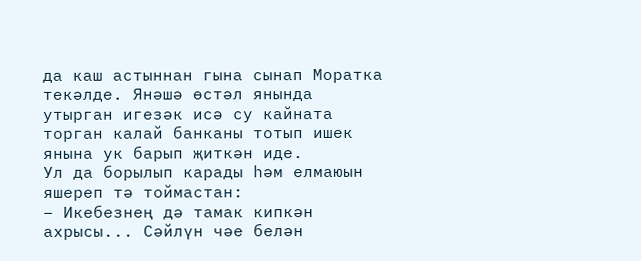да каш астыннан гына сынап Моратка текәлде. Янәшә өстәл янында утырган игезәк исә су кайната торган калай банканы тотып ишек янына ук барып җиткән иде.
Ул да борылып карады һәм елмаюын яшереп тә тоймастан:
– Икебезнең дә тамак кипкән ахрысы... Сәйлүн чәе белән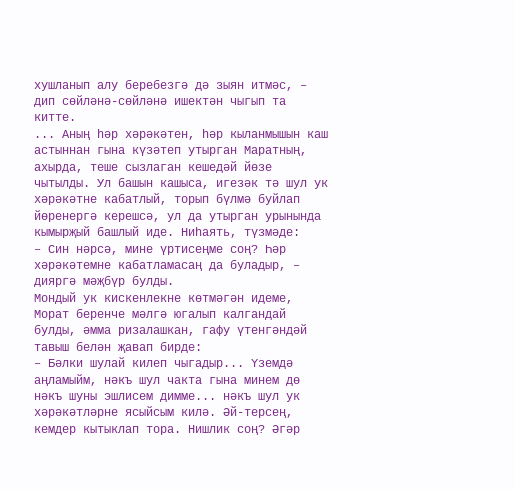хушланып алу беребезгә дә зыян итмәс, – дип сөйләнә-сөйләнә ишектән чыгып та китте.
... Аның һәр хәрәкәтен, һәр кыланмышын каш астыннан гына күзәтеп утырган Маратның, ахырда, теше сызлаган кешедәй йөзе чытылды. Ул башын кашыса, игезәк тә шул ук хәрәкәтне кабатлый, торып бүлмә буйлап йөренергә керешсә, ул да утырган урынында кымырҗый башлый иде. Ниһаять, түзмәде:
– Син нәрсә, мине үртисеңме соң? Һәр хәрәкәтемне кабатламасаң да буладыр, – дияргә мәҗбүр булды.
Мондый ук кискенлекне көтмәгән идеме, Морат беренче мәлгә югалып калгандай булды, әмма ризалашкан, гафу үтенгәндәй тавыш белән җавап бирде:
– Бәлки шулай килеп чыгадыр... Үземдә аңламыйм, нәкъ шул чакта гына минем дө нәкъ шуны эшлисем димме... нәкъ шул ук хәрәкәтләрне ясыйсым килә. Әй-терсең, кемдер кытыклап тора. Нишлик соң? Әгәр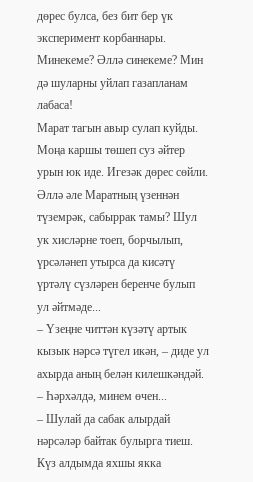дөрес булса, без бит бер үк эксперимент корбаннары. Минекеме? Әллә синекеме? Мин дә шуларны уйлап газапланам лабаса!
Марат тагын авыр сулап куйды. Моңа каршы төшеп суз әйтер урын юк иде. Игезәк дөрес сөйли. Әллә әле Маратның үзеннән түземрәк, сабыррак тамы? Шул ук хисләрне тоеп, борчылып, үрсәләнеп утырса да кисәтү үртәлү сүзләрен беренче булып ул әйтмәде...
– Үзеңне читтән күзәтү артык кызык нәрсә түгел икән, – диде ул ахырда аның белән килешкәндәй. – Һәрхәлдә, минем өчен...
– Шулай да сабак алырдай нәрсәләр байтак булырга тиеш. Күз алдымда яхшы якка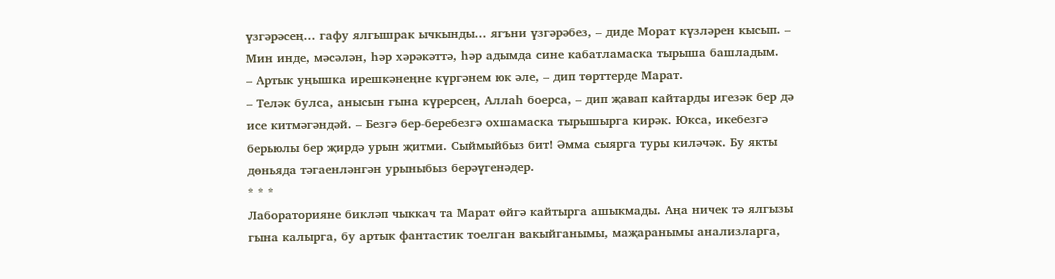үзгәрәсең... гафу ялгышрак ычкынды... ягъни үзгәрәбез, – диде Морат күзләрен кысып. – Мин инде, мәсәлән, һәр хәрәкәттә, һәр адымда сине кабатламаска тырыша башладым.
– Артык уңышка ирешкәнеңне күргәнем юк әле, – дип төрттерде Марат.
– Теләк булса, анысын гына күрерсең, Аллаһ боерса, – дип җавап кайтарды игезәк бер дә исе китмәгәндәй. – Безгә бер-беребезгә охшамаска тырышырга кирәк. Юкса, икебезгә берьюлы бер җирдә урын җитми. Сыймыйбыз бит! Әмма сыярга туры киләчәк. Бу якты дөньяда тәгаенләнгән урыныбыз берәүгенәдер.
* * *
Лабораторияне бикләп чыккач та Марат өйгә кайтырга ашыкмады. Аңа ничек тә ялгызы гына калырга, бу артык фантастик тоелган вакыйганымы, маҗаранымы анализларга,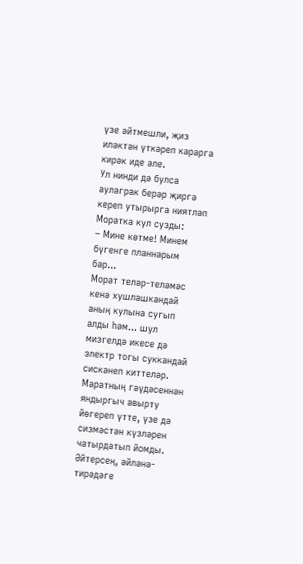үзе әйтмешли, җиз иләктән үткәреп карарга кирәк иде әле.
Ул нинди дә булса аулаграк берәр җиргә кереп утырырга ниятләп Моратка кул сузды:
– Мине көтме! Минем бүгенге планнарым бар...
Морат теләр-теләмәс кенә хушлашкандай аның кулына сугып алды һәм... шул мизгелдә икесе дә электр тогы суккандай сискәнеп киттеләр.
Маратның гәүдәсеннән яндыргыч авырту йөгереп үтте, үзе дә сизмәстән күзләрен чатырдатып йомды.
Әйтерсең, әйләнә-тирәдәге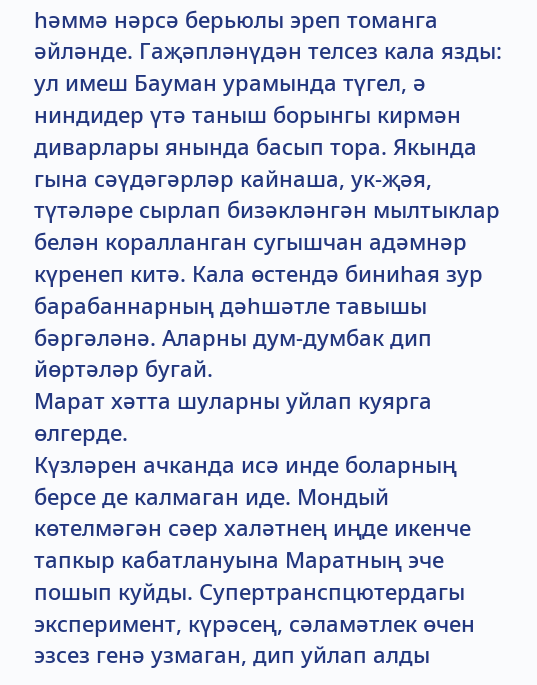һәммә нәрсә берьюлы эреп томанга әйләнде. Гаҗәпләнүдән телсез кала язды: ул имеш Бауман урамында түгел, ә ниндидер үтә таныш борынгы кирмән диварлары янында басып тора. Якында гына сәүдәгәрләр кайнаша, ук-җәя, түтәләре сырлап бизәкләнгән мылтыклар белән коралланган сугышчан адәмнәр күренеп китә. Кала өстендә биниһая зур барабаннарның дәһшәтле тавышы бәргәләнә. Аларны дум-думбак дип йөртәләр бугай.
Марат хәтта шуларны уйлап куярга өлгерде.
Күзләрен ачканда исә инде боларның берсе де калмаган иде. Мондый көтелмәгән сәер халәтнең иңде икенче тапкыр кабатлануына Маратның эче пошып куйды. Супертранспцютердагы эксперимент, күрәсең, сәламәтлек өчен эзсез генә узмаган, дип уйлап алды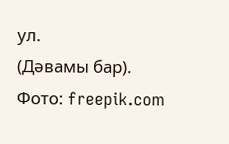ул.
(Дәвамы бар).
Фото: freepik.com